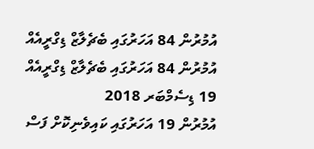އުމުރުން 84 އަހަރުގައި ބެޗެލާޒް ޑިގްރީއެއް
އުމުރުން 84 އަހަރުގައި ބެޗެލާޒް ޑިގްރީއެއް
19 ޑިސެމްބަރ 2018
އުމުރުން 19 އަހަރުގައި ކައިވެނިކޮށް ފަސް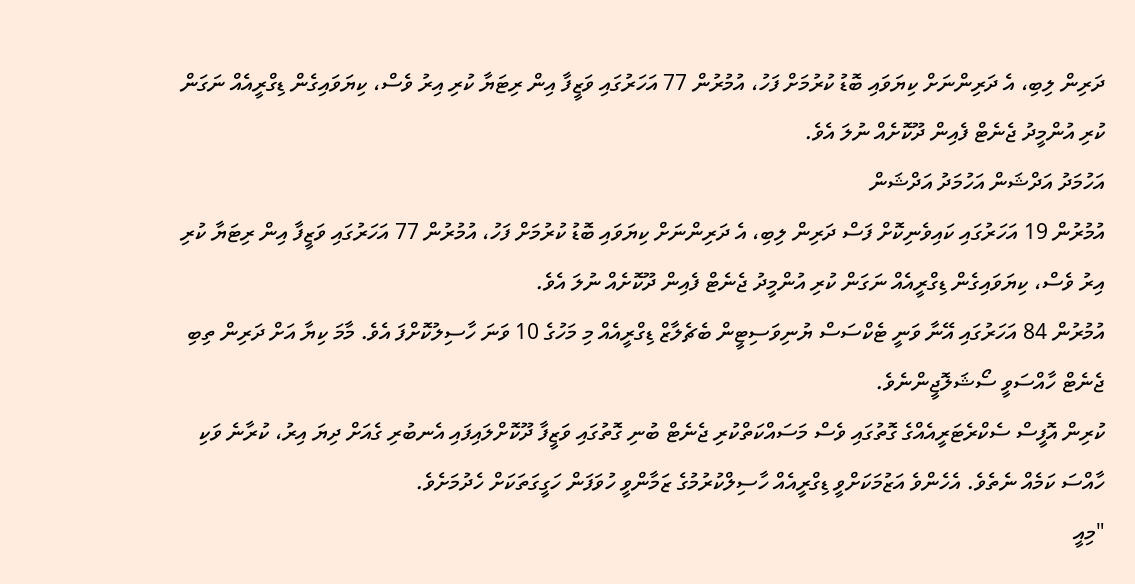ދަރިން ލިބި، އެ ދަރިންނަށް ކިޔަވައި ބޮޑު ކުރުމަށް ފަހު، އުމުރުން 77 އަހަރުގައި ވަޒީފާ އިން ރިޓަޔާ ކުރި އިރު ވެސް، ކިޔަވައިގެން ޑިގްރީއެއް ނަގަން ކުރި އުންމީދު ޖެނެޓް ފެއިން ދޫކޮށެއް ނުލަ އެވެ.
އަހުމަދު އަދްޝަން އަހުމަދު އަދްޝަން
އުމުރުން 19 އަހަރުގައި ކައިވެނިކޮށް ފަސް ދަރިން ލިބި، އެ ދަރިންނަށް ކިޔަވައި ބޮޑު ކުރުމަށް ފަހު، އުމުރުން 77 އަހަރުގައި ވަޒީފާ އިން ރިޓަޔާ ކުރި އިރު ވެސް، ކިޔަވައިގެން ޑިގްރީއެއް ނަގަން ކުރި އުންމީދު ޖެނެޓް ފެއިން ދޫކޮށެއް ނުލަ އެވެ.
އުމުރުން 84 އަހަރުގައި އޭނާ ވަނީ ޓެކްސަސް ޔުނިވަސިޓީން ބެޗެލާޒް ޑިގްރީއެއް މި މަހުގެ 10 ވަނަ ހާސިލުކޮށްފަ އެވެ. މާމަ ކިޔާ އަށް ދަރިން ތިބި ޖެނެޓް ހާއްސަވީ ސޯޝަލޮޖީންނެވެ.
ކުރިން އޮފީސް ސެކްރެޓަރީއެއްގެ ގޮތުގައި ވެސް މަސައްކަތްކުރި ޖެނެޓް ބުނި ގޮތުގައި ވަޒީފާ ދޫކޮށްލައިފައި އެނބުރި ގެއަށް ދިޔަ އިރު، ކުރާނެ ވަކި ހާއްސަ ކަމެއް ނެތެވެ. އެހެންވެ އަޒުމަކަށްވީ ޑިގްރީއެއް ހާސިލްކުރުމުގެ ޒަމާންވީ ހުވަފަން ހަގީގަތަކަށް ހެދުމަށެވެ.
"މިއީ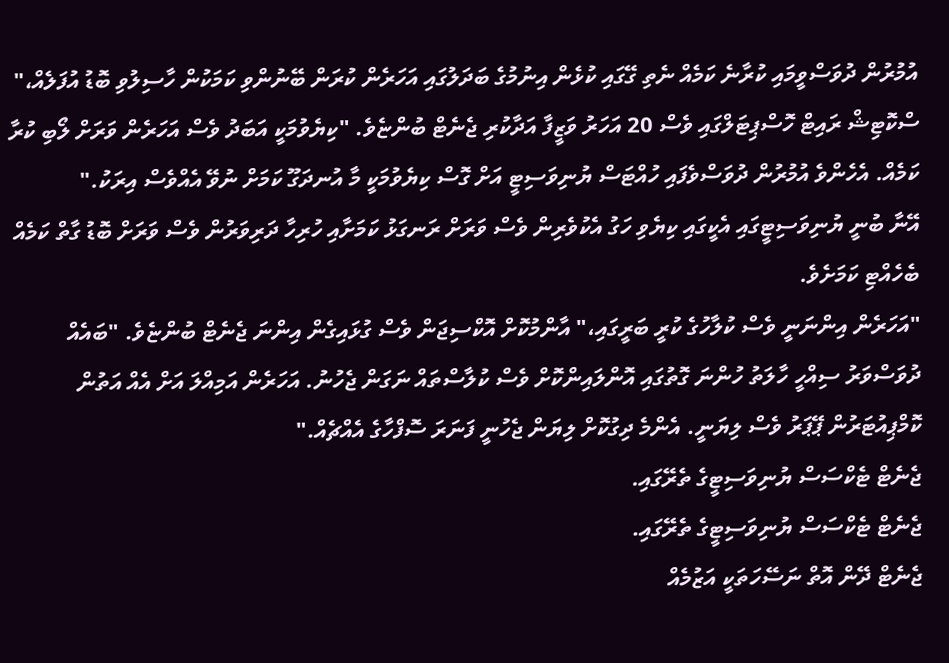އުމުރުން ދުވަސްވީމައި ކުރާނެ ކަމެއް ނެތި ގޭގައި ކުޅެން އިނުމުގެ ބަދަލުގައި އަހަރެން ކުރަން ބޭނުންވި ކަމަކުން ހާސިލުވި ބޮޑު އުފަލެއް،" ސްކޮޓިޝް ރައިޓް ހޮސްޕިޓަލްގައި ވެސް 20 އަހަރު ވަޒީފާ އަދާކުރި ޖެނެޓް ބުންޏެވެ. "ކިޔެވުމަކީ އަބަދު ވެސް އަހަރެން ވަރަށް ލޯބި ކުރާ ކަމެއް. އެހެންވެ އުމުރުން ދުވަސްވެފައި ހުއްޓަސް ޔުނިވަސިޓީ އަށް ގޮސް ކިޔެވުމަކީ މާ އުނދަގޫ ކަމަށް ނުވޭ އެއްވެސް އިރަކު."
އޭނާ ބުނީ ޔުނިވަސިޓީގައި އެކީގައި ކިޔެވި ހަގު އެކުވެރިން ވެސް ވަރަށް ރަނގަޅު ކަމަށާއި ހުރިހާ ދަރިވަރުން ވެސް ވަރަށް ބޮޑު ގާތް ކަމެއް ބެހެއްޓި ކަމަށެވެ.
"އަހަރެން އިންނަނީ ވެސް ކުލާހުގެ ކުރީ ބަރީގައި،" އާންމުކޮށް އޮކްސިޖަން ވެސް ގުޅައިގެން އިންނަ ޖެނެޓް ބުންޏެވެ. "ބައެއް ދުވަސްވަރު ސިއްހީ ހާލަތު ހުންނަ ގޮތުގައި އޮންލައިންކޮށް ވެސް ކުލާސްތައް ނަގަން ޖެހުނު. އަހަރެން އަމިއްލަ އަށް އެއް އަތުން ކޮމްޕިއުޓަރުން ޕޭޕަރު ވެސް ލިޔަނީ. އެންމެ ދިގުކޮށް ލިޔަން ޖެހުނީ ފަނަރަ ސޮފްހާގެ އެއްޗެއް."
ޖެނެޓް ޓެކްސަސް ޔުނިވަސިޓީގެ ތެރޭގައި.
ޖެނެޓް ޓެކްސަސް ޔުނިވަސިޓީގެ ތެރޭގައި.
ޖެނެޓް ދޭން އޮތް ނަސޭހަތަކީ އަޒުމެއް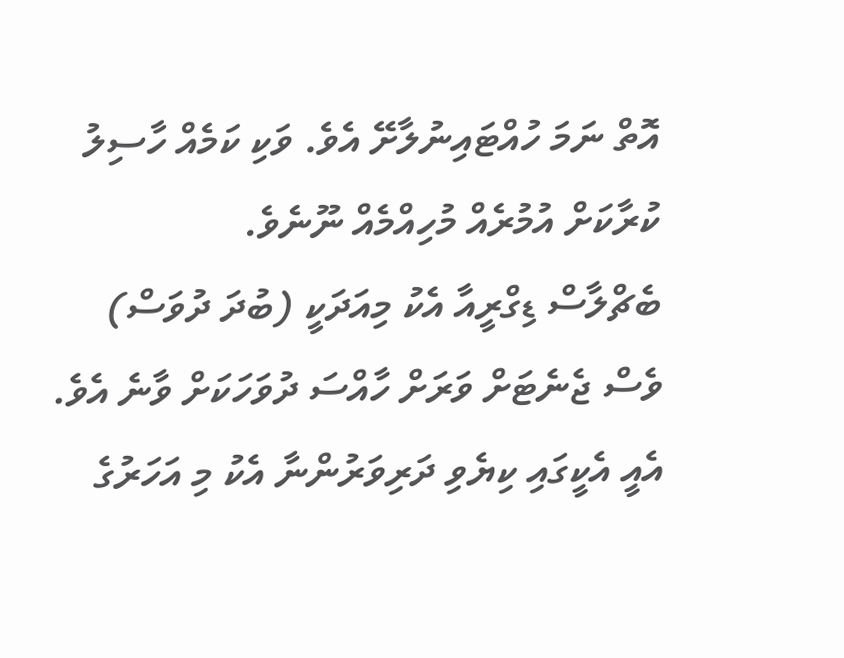އޮތް ނަމަ ހުއްޓައިނުލާށޭ އެވެ. ވަކި ކަމެއް ހާސިލު ކުރާކަށް އުމުރެއް މުހިއްމެއް ނޫނެވެ.
ބެޗްލާސް ޑިގްރީއާ އެކު މިއަދަކީ (ބުދަ ދުވަސް) ވެސް ޖެނެޓަށް ވަރަށް ހާއްސަ ދުވަހަކަށް ވާނެ އެވެ. އެއީ އެކީގައި ކިޔެވި ދަރިވަރުންނާ އެކު މި އަހަރުގެ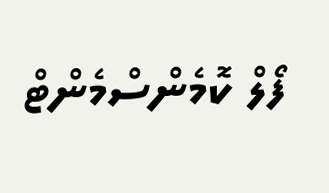ފޯލް ކޮމެންސްމެންޓް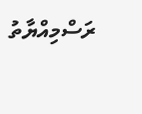ރަސްމިއްޔާތު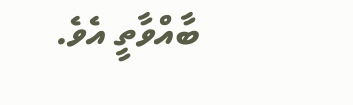ބާއްވާތީ އެވެ.